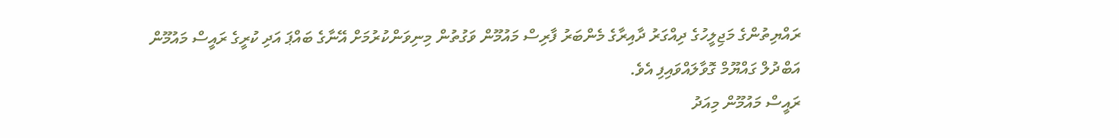ރައްޔިތުންގެ މަޖިލީހުގެ ދިއްގަރު ދާއިރާގެ މެންބަރު ފާރިސް މައުމޫން ވަގުތުން މިނިވަންކުރުމަށް އޭނާގެ ބައްޕަ އަދި ކުރީގެ ރައީސް މައުމޫން އަބްދުލް ގައްޔޫމް ގޮވާލައްވައިފި އެވެ.
ރައީސް މައުމޫން މިއަދު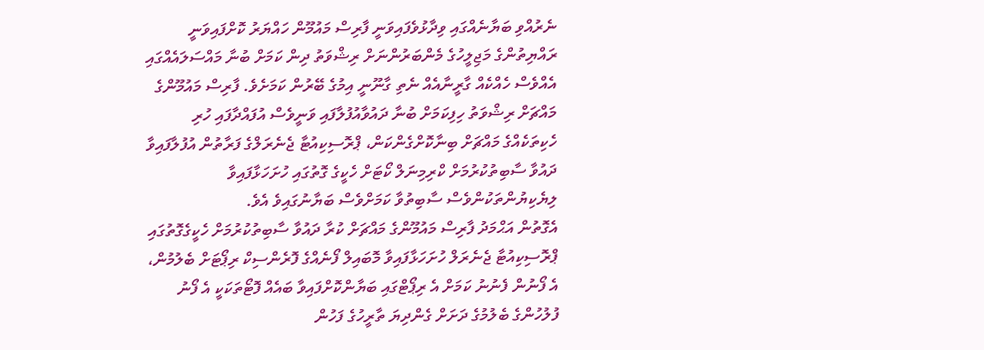ނެރުއްވި ބަޔާނެއްގައި ވިދާޅުވެފައިވަނީ ފާރިސް މައުމޫން ހައްޔަރު ކޮށްފައިވަނީ ރައްޔިތުންގެ މަޖިލީހުގެ މެންބަރުންނަށް ރިޝްވަތު ދިން ކަމަށް ބުނާ މައްސަލައެއްގައި އެއްވެސް ހެއްކެއް ގާރީނާއެއް ނެތި ގާނޫނީ އިމުގެ ބޭރުން ކަމަށެވެ. ފާރިސް މައުމޫންގެ މައްޗަށް ރިޝްވަތު ހިފިކަމަށް ބުނާ ދައުވާއުފުލާފައި ވަނީވެސް އުފައްދާފައި ހުރި ހެކިތަކެއްގެ މައްޗަށް ބިނާކޮށްގެންކަން، ޕްރޮސިކިއުޓާ ޖެނެރަލްގެ ފަރާތުން އުފުލާފައިވާ ދައުވާ ސާބިތުކުރުމަށް ކްރިމިނަލް ކޯޓަށް ހެކީގެ ގޮތުގައި ހުށަހަޅާފައިވާ ލިޔެކިޔުންތަކުންވެސް ސާބިތުވާ ކަމަށްވެސް ބަޔާނުގައިވެ އެވެ.
އެގޮތުން އަޙްމަދު ފާރިސް މައުމޫންގެ މައްޗަށް ކުރާ ދައުވާ ސާބިތުކުރުމަށް ހެކީގެގޮތުގައި ޕްރޮސިކިއުޓާ ޖެނެރަލް ހުށަހަޅާފައިވާ މޮބައިލް ފޯނެއްގެ ފޮރެންސިކް ރިޕޯޓަށް ބެލުމުން، އެ ފޯނުން ފެނުނު ކަމަށް އެ ރިޕޯޓްގައި ބަޔާންކޮށްފައިވާ ބައެއް ފޮޓޯތަކަކީ އެ ފޯނު ފުލުހުންގެ ބެލުމުގެ ދަށަށް ގެންދިޔަ ތާރީހުގެ ފަހުން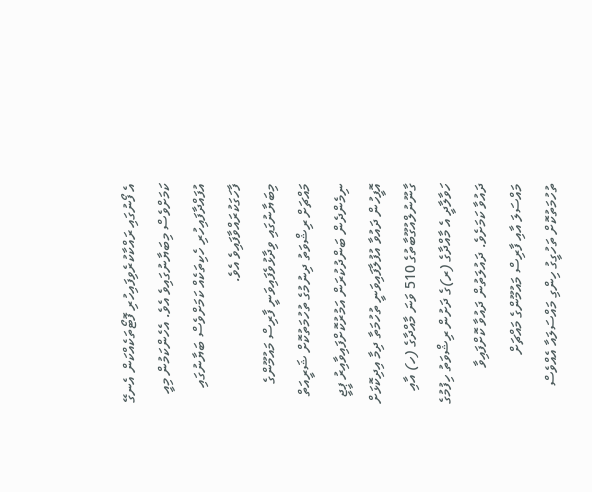އެ ފޯނުގައި ރައްކާކުރެވިފައިހުރި ފޮޓޯތަކެއްކަން އެނގޭ ކަމަށްވެސް މިބަޔާނުގައިވެ އެވެ. އެހެންކަމުން މިއީ އުފައްދާފައިހުރި ހެކިތަކެއް ކަމަށްވެސް ބަޔާނުގައި ފާހަގަކުރައްވާފައިވެ އެވެ.
މިބަޔާނުގައި ވިދާޅުވެފައިވަނީ ފާރިސް މައުމޫންގެ މައްޗަށް ރިޝްވަތު ދިނުމުގެ ތުހުމަތުކޮށް ޝަރީއަތް ނިމެންދެން ބަންދުކުރަން އަމުރުކޮށްފައިވާއިރު ޕީޖީ އޮފީހުން ދައުވާ އުފުލާފައިވަނީ ތުހުމަތާ ދިމާ އިދިކޮޅަށް ގާނޫނުލްއުގޫބާތުގެ 510 ވަނަ މާއްދާގެ (ހ) އާއި ހަވާލާދީ އެ މާއްދާގެ (ރ)ގެ ދަށުން ރިޝްވަތު ހިފުމުގެ ދައުވާ ކަމަށެވެ. ދައުލަތުން ދައުވާ ކޮށްފައިވާ މައްސަލަ އާއި ފާރިސް މައުމޫންގެ މައްޗަށް ތުހުމަތުކޮށް ތަހުގީގު ހިންގި މައްސަލައާ އެއްވެސް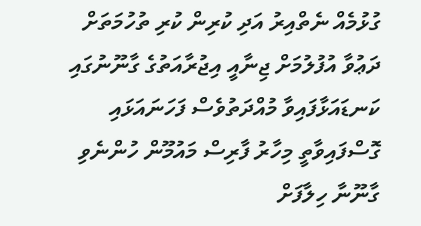ގުޅުމެއް ނެތްއިރު އަދި ކުރިން ކުރި ތުހުމަތަށް ދަޢުވާ އުފުލުމަށް ޖިނާއީ އިޖުރާއަތުގެ ގާނޫނުގައި ކަނޑައަޅާފައިވާ މުއްދަތުވެސް ފަހަނައަޅައި ގޮސްފައިވާތީ މިހާރު ފާރިސް މައުމޫން ހުންނެވި ގާނޫނާ ހިލާފަށް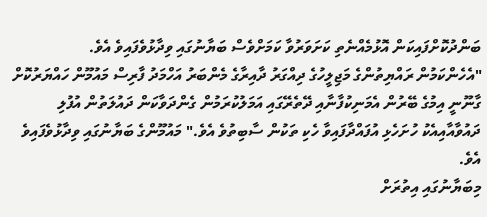ބަންދުކޮށްފައިކަން އޮޅުމެއްނެތި ކަށަވަރުވާ ކަމަށްވެސް ބަޔާނުގައި ވިދާޅުވެފައިވެ އެވެ.
"އެހެންކަމުން ރައްޔިތުންގެ މަޖިލީހުގެ ދިއްގަރު ދާއިރާގެ މެންބަރު އަހްމަދު ފާރިސް މައުމޫން ހައްޔަރުކޮށް ގާނޫނީ އިމުގެ ބޭރުން އެމަނިކުފާނާއި ދޭތެރޭގައި އަމަލުކުރަމުން ގެންދަވާކަން ދައުލަތުން އުފުލި ދައުވާއާއިއެކު ހުށަހެޅި އުފައްދާފައިވާ ހެކި ތަކުން ސާބިތުވެ އެވެ." މައުމޫންގެ ބަޔާނުގައި ވިދާޅުވެފައިވެ އެވެ.
މިބަޔާނުގައި އިތުރަށް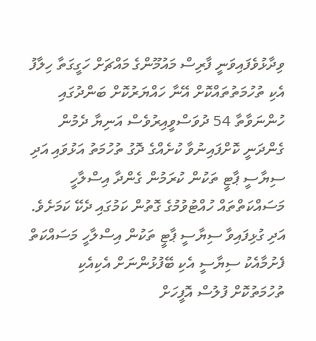ވިދާޅުވެފައިވަނީ ފާރިސް މައުމޫންގެ މައްޗަށް ހަގީގަތާ ހިލާފު އެކި ތުހުމަތުތައްކޮށް އޭނާ ހައްޔަރުކޮށް ބަންދުގައި ހުންނަވާތާ 54 ދުވަސްވީއިރުވެސް އަނިޔާ ދެމުން ގެންދަނީ ކޮށްފައިނުވާ ކުށެއްގެ ދޮގު ތުހުމަތު އަޅުވައި އަދި ސިޔާސީ ޕާޓީ ތަކުން ކުރަމުން ގެންދާ އިސްލާހީ މަސައްކަތްތައް ހުއްޓުވުމުގެ ގޮތުން ކަމުގައި ދެކޭ ކަމަށެވެ. އަދި ގުޅިފައިވާ ސިޔާސީ ޕާޓީ ތަކުން އިސްލާހީ މަސައްކަތް ފެށުމާއެކު ސިޔާސީ އެކި ބޭފުޅުންނަށް އެކިއެކި ތުހުމަތުކޮށް ފުލުސް އޮފީހަށް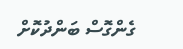ގެންގޮސް ބަންދުކޮށް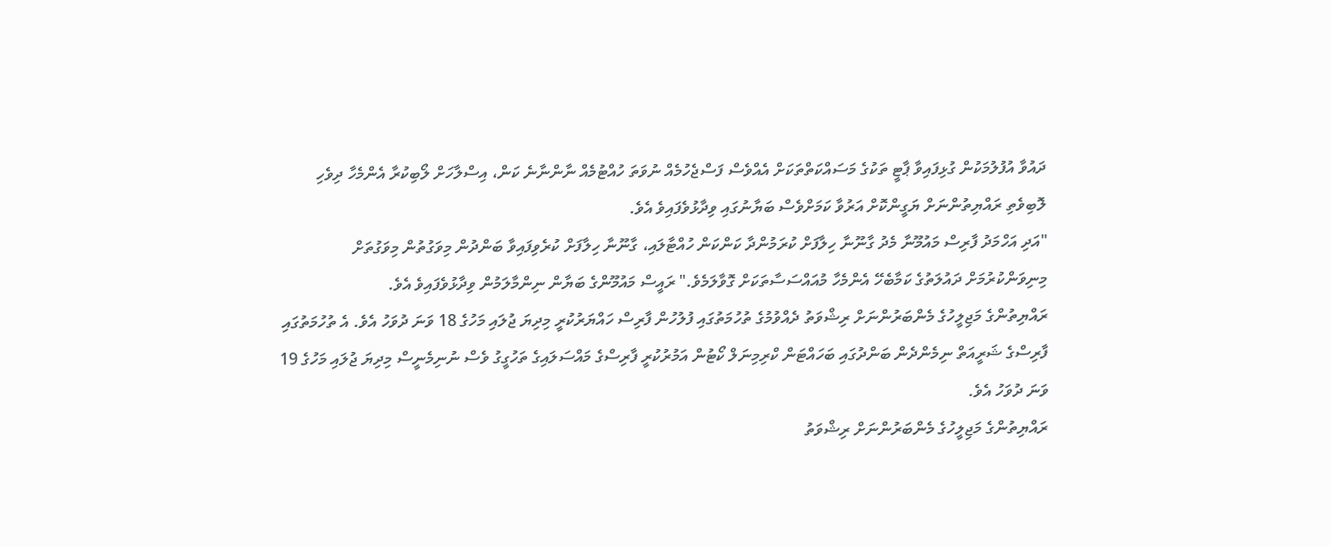ދައުވާ އުފުލުމަކުން ގުޅިފައިވާ ޕާޓީ ތަކުގެ މަސައްކަތްތަކަށް އެއްވެސް ފަސްޖެހުމެއް ނުވަތަ ހުއްޓުމެއް ނާންނާނެ ކަން، އިސްލާހަށް ލޯބިކުރާ އެންމެހާ ދިވެހި ލޮބިވެތި ރައްޔިތުންނަށް ޔަގީންކޮށް އަރުވާ ކަމަށްވެސް ބަޔާނުގައި ވިދާޅުވެފައިވެ އެވެ.
"އަދި އަހްމަދު ފާރިސް މައުމޫނާ މެދު ގާނޫނާ ހިލާފަށް ކުރަމުންދާ ކަންކަން ހުއްޓާލައި، ގާނޫނާ ހިލާފަށް ކުރެވިފައިވާ ބަންދުން މިވަގުތުން މިވަގުތަށް މިނިވަންކުރުމަށް ދައުލަތުގެ ކަމާބެހޭ އެންމެހާ މުއައްސަސާތަކަށް ގޮވާލަމެވެ." ރައީސް މައުމޫންގެ ބަޔާން ނިންމާލަމުން ވިދާޅުވެފައިވެ އެވެ.
ރައްޔިތުންގެ މަޖިލީހުގެ މެންބަރުންނަށް ރިޝްވަތު ދެއްވުމުގެ ތުހުމަތުގައި ފުލުހުން ފާރިސް ހައްޔަރުކުރީ މިދިޔަ ޖުލައި މަހުގެ 18 ވަނަ ދުވަހު އެވެ. އެ ތުހުމަތުގައި ފާރިސްގެ ޝަރީއަތް ނިމެންދެން ބަންދުގައި ބަހައްޓަން ކްރިމިނަލް ކޯޓުން އަމުރުކުރީ ފާރިސްގެ މައްސަލައިގެ ތަހުގީގު ވެސް ނުނިމެނީސް މިދިޔަ ޖުލައި މަހުގެ 19 ވަނަ ދުވަހު އެވެ.
ރައްޔިތުންގެ މަޖިލީހުގެ މެންބަރުންނަށް ރިޝްވަތު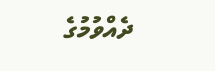ދެއްވުމުގެ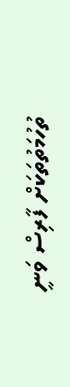ތުހުމަތުތަކަށް ފާރިސް ވަނީ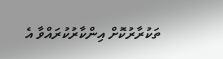ތަކުރާރުކޮށް އިންކާރުކުރައްވާ އެ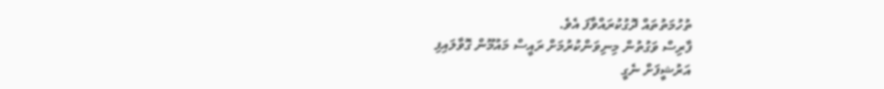ތުހުމަތުތައް ދޮގުކުރައްވާފަ އެވެ.
ފާރިސް ވަގުތުން މިނިވަންކުރުމަށް ރައީސް މައުމޫން ގޮވާލައިފި
އަރުޝީފަށް ނެގީ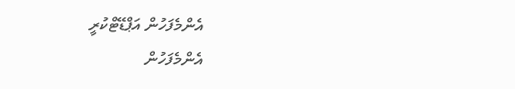އެންމެފަހުން އަޕްޑޭޓްކުރީ
އެންމެފަހުން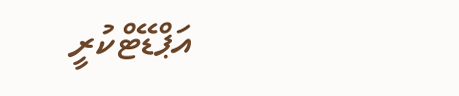އަޕްޑޭޓްކުރީ